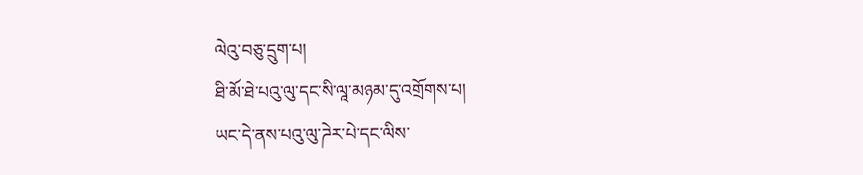ལེའུ་བཅུ་དྲུག་པ།
ཐི་མོ་ཐེ་པའུ་ལུ་དང་སི་ལཱ་མཉམ་དུ་འགྲོགས་པ།
ཡང་དེ་ནས་པའུ་ལུ་ཌེར་པེ་དང་ལིས་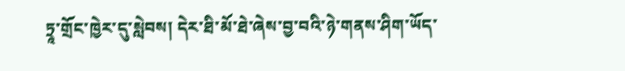ཏྲཱ་གྲོང་ཁྱེར་དུ་སླེབས། དེར་ཐི་མོ་ཐེ་ཞེས་བྱ་བའི་ཉེ་གནས་ཤིག་ཡོད་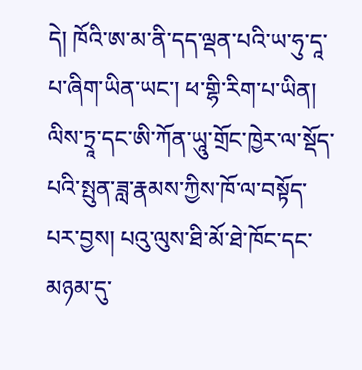དེ། ཁོའི་ཨ་མ་ནི་དད་ལྡན་པའི་ཡ་ཧུ་དཱ་པ་ཞིག་ཡིན་ཡང་། ཕ་གྷི་རིག་པ་ཡིན། ལིས་ཏྲཱ་དང་ཨི་ཀོན་ཡཱུ་གྲོང་ཁྱེར་ལ་སྡོད་པའི་སྤུན་ཟླ་རྣམས་ཀྱིས་ཁོ་ལ་བསྟོད་པར་བྱས། པའུ་ལུས་ཐི་མོ་ཐེ་ཁོང་དང་མཉམ་དུ་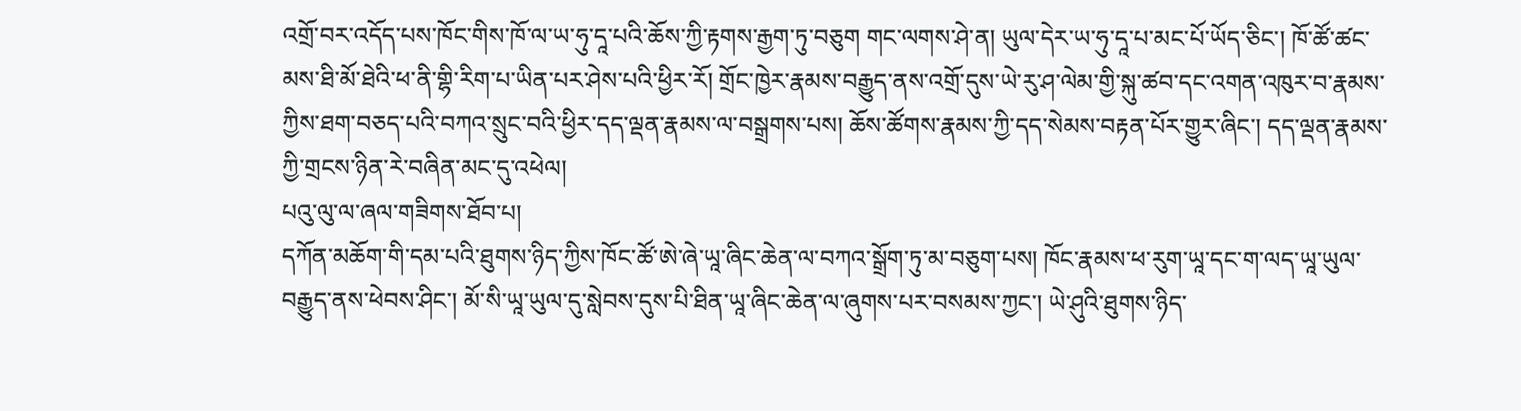འགྲོ་བར་འདོད་པས་ཁོང་གིས་ཁོ་ལ་ཡ་ཧུ་དཱ་པའི་ཆོས་ཀྱི་རྟགས་རྒྱག་ཏུ་བཅུག གང་ལགས་ཤེ་ན། ཡུལ་དེར་ཡ་ཧུ་དཱ་པ་མང་པོ་ཡོད་ཅིང་། ཁོ་ཚོ་ཚང་མས་ཐི་མོ་ཐེའི་ཕ་ནི་གྷི་རིག་པ་ཡིན་པར་ཤེས་པའི་ཕྱིར་རོ། གྲོང་ཁྱེར་རྣམས་བརྒྱུད་ནས་འགྲོ་དུས་ཡེ་རུ་ཤ་ལེམ་གྱི་སྐུ་ཚབ་དང་འགན་འཁུར་བ་རྣམས་ཀྱིས་ཐག་བཅད་པའི་བཀའ་སྲུང་བའི་ཕྱིར་དད་ལྡན་རྣམས་ལ་བསྒྲགས་པས། ཆོས་ཚོགས་རྣམས་ཀྱི་དད་སེམས་བརྟན་པོར་གྱུར་ཞིང་། དད་ལྡན་རྣམས་ཀྱི་གྲངས་ཉིན་རེ་བཞིན་མང་དུ་འཕེལ།
པའུ་ལུ་ལ་ཞལ་གཟིགས་ཐོབ་པ།
དཀོན་མཆོག་གི་དམ་པའི་ཐུགས་ཉིད་ཀྱིས་ཁོང་ཚོ་ཨེ་ཞེ་ཡཱ་ཞིང་ཆེན་ལ་བཀའ་སྒྲོག་ཏུ་མ་བཅུག་པས། ཁོང་རྣམས་ཕ་རུག་ཡཱ་དང་ག་ལད་ཡཱ་ཡུལ་བརྒྱུད་ནས་ཕེབས་ཤིང་། མོ་སི་ཡཱ་ཡུལ་དུ་སླེབས་དུས་པི་ཐིན་ཡཱ་ཞིང་ཆེན་ལ་ཞུགས་པར་བསམས་ཀྱང་། ཡེ་ཤུའི་ཐུགས་ཉིད་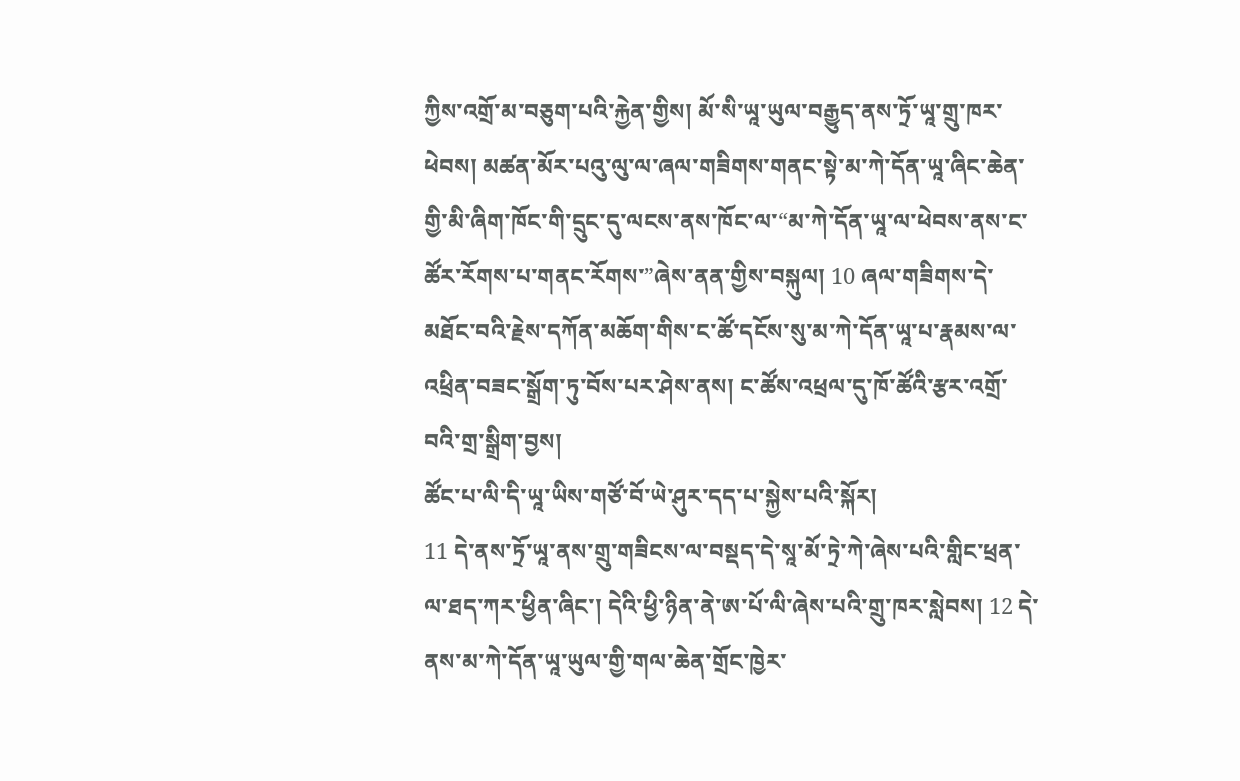ཀྱིས་འགྲོ་མ་བཅུག་པའི་རྐྱེན་གྱིས། མོ་སི་ཡཱ་ཡུལ་བརྒྱུད་ནས་ཏྲོ་ཡཱ་གྲུ་ཁར་ཕེབས། མཚན་མོར་པའུ་ལུ་ལ་ཞལ་གཟིགས་གནང་སྟེ་མ་ཀེ་དོན་ཡཱ་ཞིང་ཆེན་གྱི་མི་ཞིག་ཁོང་གི་དྲུང་དུ་ལངས་ནས་ཁོང་ལ་“མ་ཀེ་དོན་ཡཱ་ལ་ཕེབས་ནས་ང་ཚོར་རོགས་པ་གནང་རོགས་”ཞེས་ནན་གྱིས་བསྐུལ། 10 ཞལ་གཟིགས་དེ་མཐོང་བའི་རྗེས་དཀོན་མཆོག་གིས་ང་ཚོ་དངོས་སུ་མ་ཀེ་དོན་ཡཱ་པ་རྣམས་ལ་འཕྲིན་བཟང་སྒྲོག་ཏུ་བོས་པར་ཤེས་ནས། ང་ཚོས་འཕྲལ་དུ་ཁོ་ཚོའི་རྩར་འགྲོ་བའི་གྲ་སྒྲིག་བྱས།
ཚོང་པ་ལི་དི་ཡཱ་ཡིས་གཙོ་བོ་ཡེ་ཤུར་དད་པ་སྐྱེས་པའི་སྐོར།
11 དེ་ནས་ཏྲོ་ཡཱ་ནས་གྲུ་གཟིངས་ལ་བསྡད་དེ་སཱ་མོ་ཏྲེ་ཀེ་ཞེས་པའི་གླིང་ཕྲན་ལ་ཐད་ཀར་ཕྱིན་ཞིང་། དེའི་ཕྱི་ཉིན་ནེ་ཨ་པོ་ལི་ཞེས་པའི་གྲུ་ཁར་སླེབས། 12 དེ་ནས་མ་ཀེ་དོན་ཡཱ་ཡུལ་གྱི་གལ་ཆེན་གྲོང་ཁྱེར་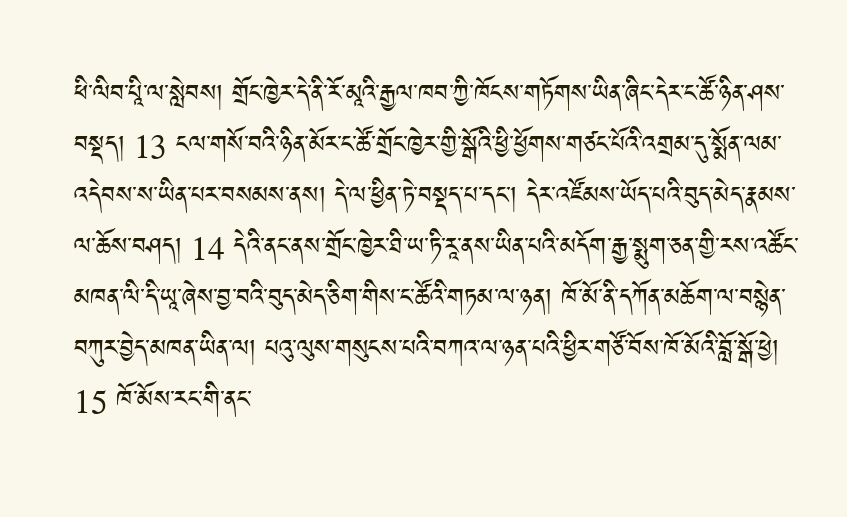ཕི་ལིབ་པཱི་ལ་སླེབས། གྲོང་ཁྱེར་དེ་ནི་རོ་མཱའི་རྒྱལ་ཁབ་ཀྱི་ཁོངས་གཏོགས་ཡིན་ཞིང་དེར་ང་ཚོ་ཉིན་ཤས་བསྡད། 13 ངལ་གསོ་བའི་ཉིན་མོར་ང་ཚོ་གྲོང་ཁྱེར་གྱི་སྒོའི་ཕྱི་ཕྱོགས་གཙང་པོའི་འགྲམ་དུ་སྨོན་ལམ་འདེབས་ས་ཡིན་པར་བསམས་ནས། དེ་ལ་ཕྱིན་ཏེ་བསྡད་པ་དང་། དེར་འཛོམས་ཡོད་པའི་བུད་མེད་རྣམས་ལ་ཆོས་བཤད། 14 དེའི་ནང་ནས་གྲོང་ཁྱེར་ཐི་ཡ་ཏི་རཱ་ནས་ཡིན་པའི་མདོག་རྒྱ་སྨུག་ཅན་གྱི་རས་འཚོང་མཁན་ལི་དི་ཡཱ་ཞེས་བྱ་བའི་བུད་མེད་ཅིག་གིས་ང་ཚོའི་གཏམ་ལ་ཉན། ཁོ་མོ་ནི་དཀོན་མཆོག་ལ་བསྙེན་བཀུར་བྱེད་མཁན་ཡིན་ལ། པའུ་ལུས་གསུངས་པའི་བཀའ་ལ་ཉན་པའི་ཕྱིར་གཙོ་བོས་ཁོ་མོའི་བློ་སྒོ་ཕྱེ། 15 ཁོ་མོས་རང་གི་ནང་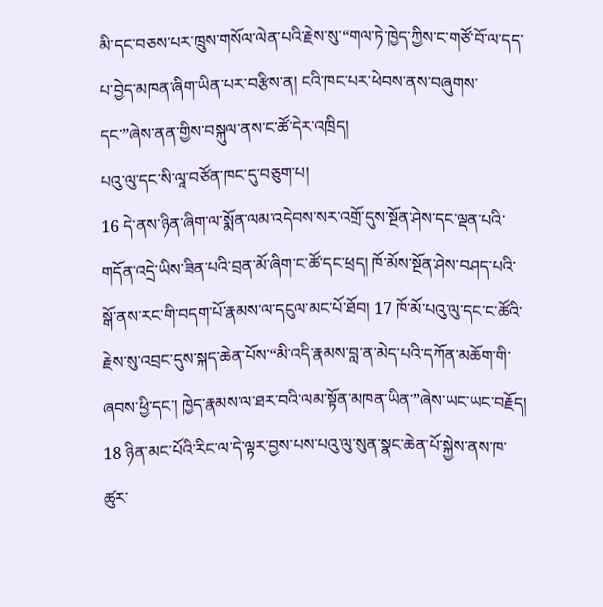མི་དང་བཅས་པར་ཁྲུས་གསོལ་ལེན་པའི་རྗེས་སུ་“གལ་ཏེ་ཁྱེད་ཀྱིས་ང་གཙོ་བོ་ལ་དད་པ་བྱེད་མཁན་ཞིག་ཡིན་པར་བརྩིས་ན། ངའི་ཁང་པར་ཕེབས་ནས་བཞུགས་དང་”ཞེས་ནན་གྱིས་བསྐུལ་ནས་ང་ཚོ་དེར་འཁྲིད།
པའུ་ལུ་དང་སི་ལཱ་བཙོན་ཁང་དུ་བཅུག་པ།
16 དེ་ནས་ཉིན་ཞིག་ལ་སྨོན་ལམ་འདེབས་སར་འགྲོ་དུས་སྔོན་ཤེས་དང་ལྡན་པའི་གདོན་འདྲེ་ཡིས་ཟིན་པའི་བྲན་མོ་ཞིག་ང་ཚོ་དང་ཕྲད། ཁོ་མོས་སྔོན་ཤེས་བཤད་པའི་སྒོ་ནས་རང་གི་བདག་པོ་རྣམས་ལ་དངུལ་མང་པོ་ཐོབ། 17 ཁོ་མོ་པའུ་ལུ་དང་ང་ཚོའི་རྗེས་སུ་འབྲང་དུས་སྐད་ཆེན་པོས་“མི་འདི་རྣམས་བླ་ན་མེད་པའི་དཀོན་མཆོག་གི་ཞབས་ཕྱི་དང་། ཁྱེད་རྣམས་ལ་ཐར་བའི་ལམ་སྟོན་མཁན་ཡིན་”ཞེས་ཡང་ཡང་བརྗོད། 18 ཉིན་མང་པོའི་རིང་ལ་དེ་ལྟར་བྱས་པས་པའུ་ལུ་སུན་སྣང་ཆེན་པོ་སྐྱེས་ནས་ཁ་ཚུར་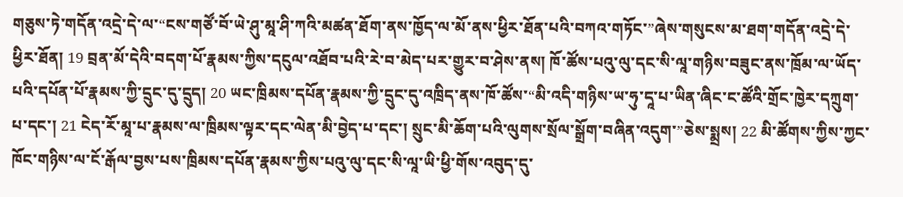གཅུས་ཏེ་གདོན་འདྲེ་དེ་ལ་“ངས་གཙོ་བོ་ཡེ་ཤུ་མཱ་ཤི་ཀའི་མཚན་ཐོག་ནས་ཁྱོད་ལ་མོ་ནས་ཕྱིར་ཐོན་པའི་བཀའ་གཏོང་”ཞེས་གསུངས་མ་ཐག་གདོན་འདྲེ་དེ་ཕྱིར་ཐོན། 19 བྲན་མོ་དེའི་བདག་པོ་རྣམས་ཀྱིས་དངུལ་འཐོབ་པའི་རེ་བ་མེད་པར་གྱུར་བ་ཤེས་ནས། ཁོ་ཚོས་པའུ་ལུ་དང་སི་ལཱ་གཉིས་བཟུང་ནས་ཁྲོམ་ལ་ཡོད་པའི་དཔོན་པོ་རྣམས་ཀྱི་དྲུང་དུ་དྲུད། 20 ཡང་ཁྲིམས་དཔོན་རྣམས་ཀྱི་དྲུང་དུ་འཁྲིད་ནས་ཁོ་ཚོས་“མི་འདི་གཉིས་ཡ་ཧུ་དཱ་པ་ཡིན་ཞིང་ང་ཚོའི་གྲོང་ཁྱེར་དཀྲུག་པ་དང་། 21 ངེད་རོ་མཱ་པ་རྣམས་ལ་ཁྲིམས་ལྟར་དང་ལེན་མི་བྱེད་པ་དང་། སྲུང་མི་ཆོག་པའི་ལུགས་སྲོལ་སྒྲོག་བཞིན་འདུག་”ཅེས་སྨྲས། 22 མི་ཚོགས་ཀྱིས་ཀྱང་ཁོང་གཉིས་ལ་ངོ་རྒོལ་བྱས་པས་ཁྲིམས་དཔོན་རྣམས་ཀྱིས་པའུ་ལུ་དང་སི་ལཱ་ཡི་ཕྱི་གོས་འབུད་དུ་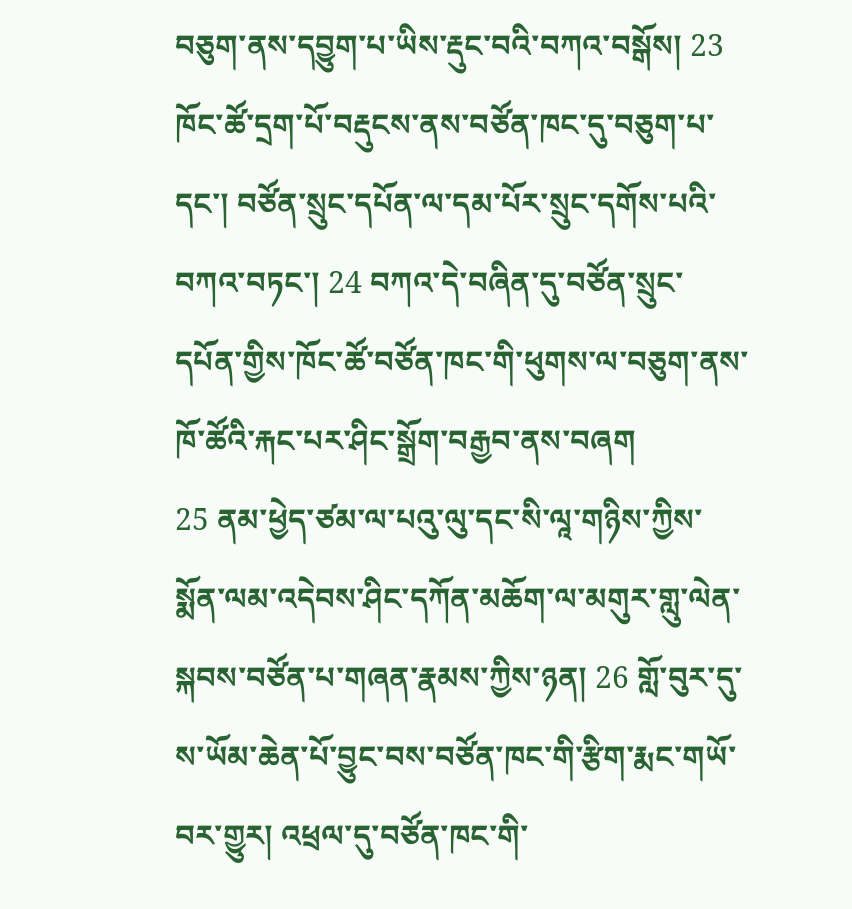བཅུག་ནས་དབྱུག་པ་ཡིས་རྡུང་བའི་བཀའ་བསྒོས། 23 ཁོང་ཚོ་དྲག་པོ་བརྡུངས་ནས་བཙོན་ཁང་དུ་བཅུག་པ་དང་། བཙོན་སྲུང་དཔོན་ལ་དམ་པོར་སྲུང་དགོས་པའི་བཀའ་བཏང་། 24 བཀའ་དེ་བཞིན་དུ་བཙོན་སྲུང་དཔོན་གྱིས་ཁོང་ཚོ་བཙོན་ཁང་གི་ཕུགས་ལ་བཅུག་ནས་ཁོ་ཚོའི་རྐང་པར་ཤིང་སྒྲོག་བརྒྱབ་ནས་བཞག
25 ནམ་ཕྱེད་ཙམ་ལ་པའུ་ལུ་དང་སི་ལཱ་གཉིས་ཀྱིས་སྨོན་ལམ་འདེབས་ཤིང་དཀོན་མཆོག་ལ་མགུར་གླུ་ལེན་སྐབས་བཙོན་པ་གཞན་རྣམས་ཀྱིས་ཉན། 26 གློ་བུར་དུ་ས་ཡོམ་ཆེན་པོ་བྱུང་བས་བཙོན་ཁང་གི་རྩིག་རྨང་གཡོ་བར་གྱུར། འཕྲལ་དུ་བཙོན་ཁང་གི་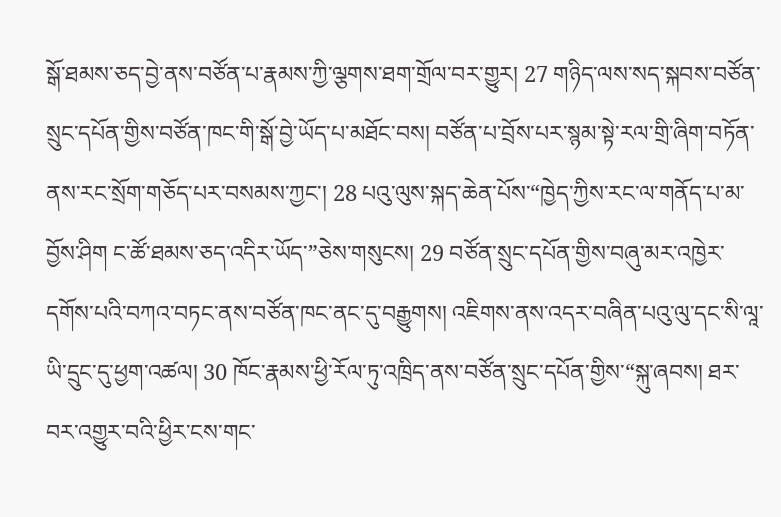སྒོ་ཐམས་ཅད་བྱེ་ནས་བཙོན་པ་རྣམས་ཀྱི་ལྕགས་ཐག་གྲོལ་བར་གྱུར། 27 གཉིད་ལས་སད་སྐབས་བཙོན་སྲུང་དཔོན་གྱིས་བཙོན་ཁང་གི་སྒོ་བྱེ་ཡོད་པ་མཐོང་བས། བཙོན་པ་བྲོས་པར་སྙམ་སྟེ་རལ་གྲི་ཞིག་བཏོན་ནས་རང་སྲོག་གཅོད་པར་བསམས་ཀྱང་། 28 པའུ་ལུས་སྐད་ཆེན་པོས་“ཁྱེད་ཀྱིས་རང་ལ་གནོད་པ་མ་བྱོས་ཤིག ང་ཚོ་ཐམས་ཅད་འདིར་ཡོད་”ཅེས་གསུངས། 29 བཙོན་སྲུང་དཔོན་གྱིས་བཞུ་མར་འཁྱེར་དགོས་པའི་བཀའ་བཏང་ནས་བཙོན་ཁང་ནང་དུ་བརྒྱུགས། འཇིགས་ནས་འདར་བཞིན་པའུ་ལུ་དང་སི་ལཱ་ཡི་དྲུང་དུ་ཕྱག་འཚལ། 30 ཁོང་རྣམས་ཕྱི་རོལ་ཏུ་འཁྲིད་ནས་བཙོན་སྲུང་དཔོན་གྱིས་“སྐུ་ཞབས། ཐར་བར་འགྱུར་བའི་ཕྱིར་ངས་གང་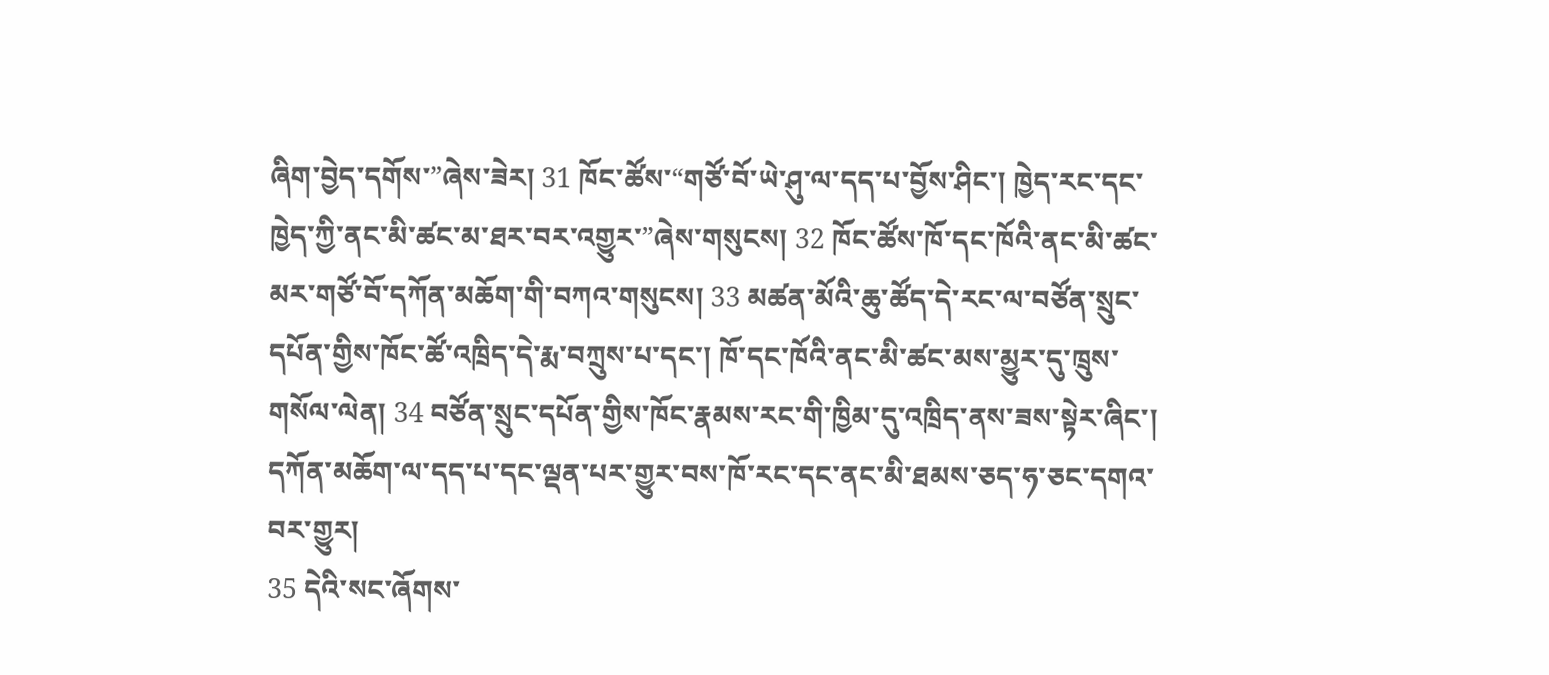ཞིག་བྱེད་དགོས་”ཞེས་ཟེར། 31 ཁོང་ཚོས་“གཙོ་བོ་ཡེ་ཤུ་ལ་དད་པ་བྱོས་ཤིང་། ཁྱེད་རང་དང་ཁྱེད་ཀྱི་ནང་མི་ཚང་མ་ཐར་བར་འགྱུར་”ཞེས་གསུངས། 32 ཁོང་ཚོས་ཁོ་དང་ཁོའི་ནང་མི་ཚང་མར་གཙོ་བོ་དཀོན་མཆོག་གི་བཀའ་གསུངས། 33 མཚན་མོའི་ཆུ་ཚོད་དེ་རང་ལ་བཙོན་སྲུང་དཔོན་གྱིས་ཁོང་ཚོ་འཁྲིད་དེ་རྨ་བཀྲུས་པ་དང་། ཁོ་དང་ཁོའི་ནང་མི་ཚང་མས་མྱུར་དུ་ཁྲུས་གསོལ་ལེན། 34 བཙོན་སྲུང་དཔོན་གྱིས་ཁོང་རྣམས་རང་གི་ཁྱིམ་དུ་འཁྲིད་ནས་ཟས་སྟེར་ཞིང་། དཀོན་མཆོག་ལ་དད་པ་དང་ལྡན་པར་གྱུར་བས་ཁོ་རང་དང་ནང་མི་ཐམས་ཅད་ཧ་ཅང་དགའ་བར་གྱུར།
35 དེའི་སང་ཞོགས་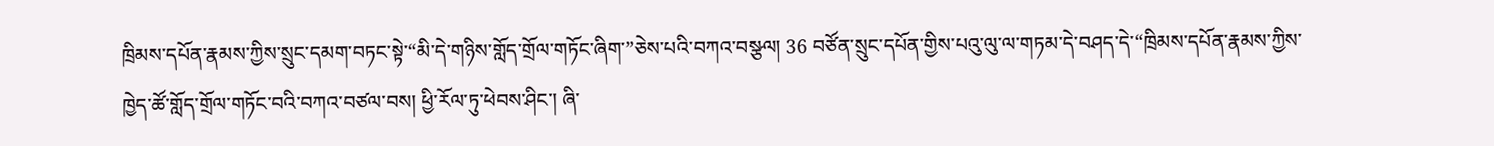ཁྲིམས་དཔོན་རྣམས་ཀྱིས་སྲུང་དམག་བཏང་སྟེ་“མི་དེ་གཉིས་གློད་གྲོལ་གཏོང་ཞིག་”ཅེས་པའི་བཀའ་བསྩལ། 36 བཙོན་སྲུང་དཔོན་གྱིས་པའུ་ལུ་ལ་གཏམ་དེ་བཤད་དེ་“ཁྲིམས་དཔོན་རྣམས་ཀྱིས་ཁྱེད་ཚོ་གློད་གྲོལ་གཏོང་བའི་བཀའ་བཙལ་བས། ཕྱི་རོལ་ཏུ་ཕེབས་ཤིང་། ཞི་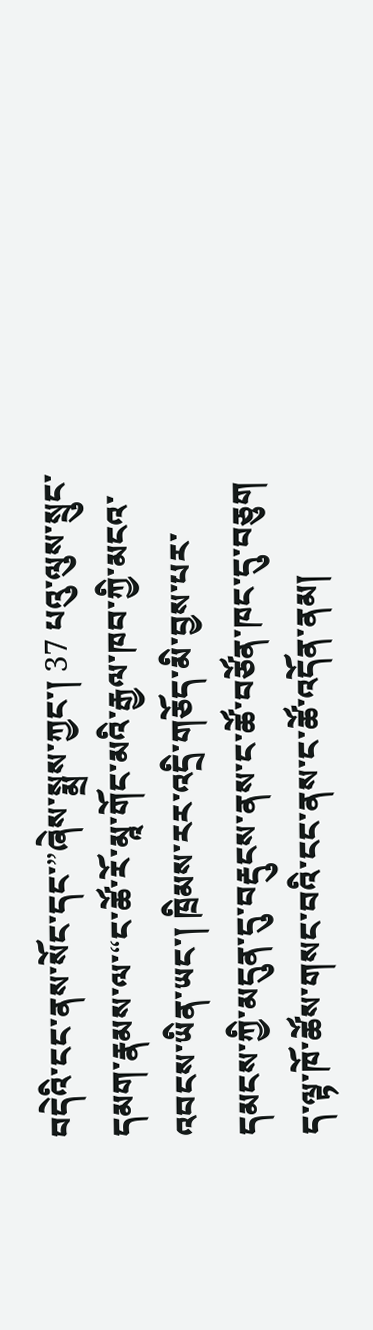བདེའི་ངང་ནས་སོང་དང་”ཞེས་སྨྲས་ཀྱང་། 37 པའུ་ལུས་སྲུང་དམག་རྣམས་ལ་“ང་ཚོ་རོ་མཱ་གོང་མའི་རྒྱལ་ཁབ་ཀྱི་མངའ་འབངས་ཡིན་ཡང་། ཁྲིམས་རར་འདྲི་གཅོད་མི་བྱས་པར་དམངས་ཀྱི་མདུན་དུ་བརྡུངས་ནས་ང་ཚོ་བཙོན་ཁང་དུ་བཅུག ད་ལྟ་ཁོ་ཚོས་གསང་བའི་ངང་ནས་ང་ཚོ་འདོན་ནམ།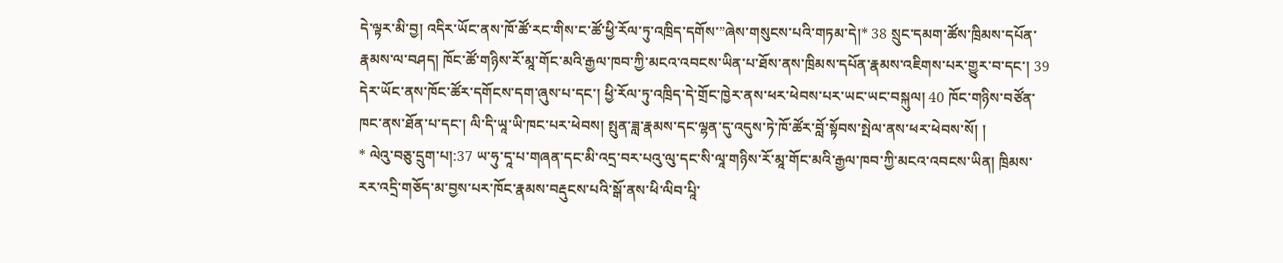དེ་ལྟར་མི་བྱ། འདིར་ཡོང་ནས་ཁོ་ཚོ་རང་གིས་ང་ཚོ་ཕྱི་རོལ་ཏུ་འཁྲིད་དགོས་”ཞེས་གསུངས་པའི་གཏམ་དེ།* 38 སྲུང་དམག་ཚོས་ཁྲིམས་དཔོན་རྣམས་ལ་བཤད། ཁོང་ཚོ་གཉིས་རོ་མཱ་གོང་མའི་རྒྱལ་ཁབ་ཀྱི་མངའ་འབངས་ཡིན་པ་ཐོས་ནས་ཁྲིམས་དཔོན་རྣམས་འཇིགས་པར་གྱུར་བ་དང་། 39 དེར་ཡོང་ནས་ཁོང་ཚོར་དགོངས་དག་ཞུས་པ་དང་། ཕྱི་རོལ་ཏུ་འཁྲིད་དེ་གྲོང་ཁྱེར་ནས་ཕར་ཕེབས་པར་ཡང་ཡང་བསྐུལ། 40 ཁོང་གཉིས་བཙོན་ཁང་ནས་ཐོན་པ་དང་། ལི་དི་ཡཱ་ཡི་ཁང་པར་ཕེབས། སྤུན་ཟླ་རྣམས་དང་ལྷན་དུ་འདུས་ཏེ་ཁོ་ཚོར་བློ་སྟོབས་སྤེལ་ནས་ཕར་ཕེབས་སོ། །
* ལེའུ་བཅུ་དྲུག་པ།:37 ཡ་ཧུ་དཱ་པ་གཞན་དང་མི་འདྲ་བར་པའུ་ལུ་དང་སི་ལཱ་གཉིས་རོ་མཱ་གོང་མའི་རྒྱལ་ཁབ་ཀྱི་མངའ་འབངས་ཡིན། ཁྲིམས་རར་འདྲི་གཅོད་མ་བྱས་པར་ཁོང་རྣམས་བརྡུངས་པའི་སྒོ་ནས་ཕི་ལིབ་པཱི་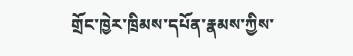གྲོང་ཁྱེར་ཁྲིམས་དཔོན་རྣམས་ཀྱིས་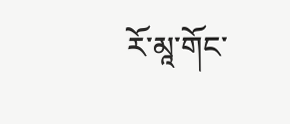རོ་མཱ་གོང་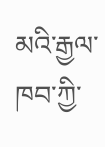མའི་རྒྱལ་ཁབ་ཀྱི་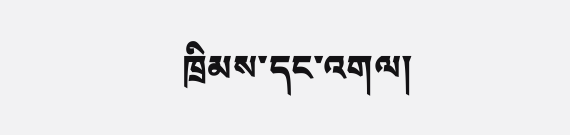ཁྲིམས་དང་འགལ།